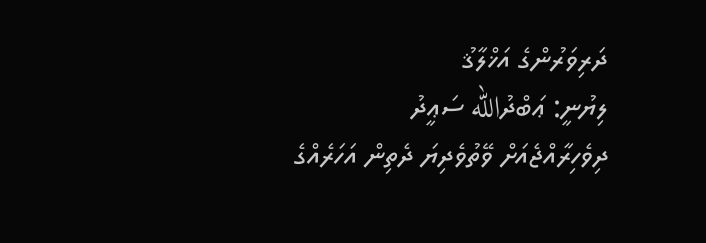ދަރިވަރުންގެ އަޚްލާޤު
ލިޔުނީ: ޢަބްދުالله ސަޢީދު
ދިވެހިރާއްޖެއަށް ވޭތުވެދިޔަ ދެތިން އަހަރެއްގެ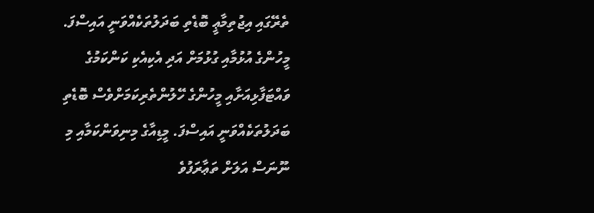ތެރޭގައި އިޖުތިމާޢީ ބޮޑެތި ބަދަލުތަކެއްވަނީ އައިސްފަ. މީހުންގެ އުޅުމާއި ގުޅުމަށް އަދި އެކިއެކި ކަންކަމުގެ ވައްޓަފާޅިއަށާއި މީހުންގެ ހޭލުންތެރިކަމަށްވެސް ބޮޑެތި ބަދަލުތަކެއްވަނީ އައިސްފަ. މީޑިއާގެ މިނިވަންކަމާއި މި ނޫނަސް އަލަށް ތަޢާރަފުވެ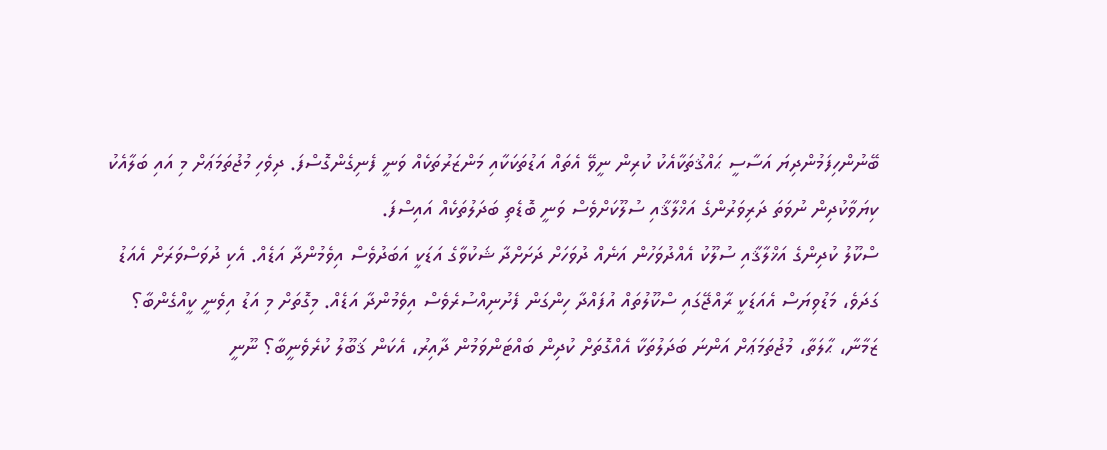ބޭނުންހިފަމުންދިޔަ އަސާސީ ޙައްޤުތަކާއެކު ކުރިން ނީވޭ އެތައް އަޑުތަކަކާއި މަންޒަރުތަކެއް ވަނީ ފެނިގެންގޮސްފަ. ދިވެހި މުޖުތަމަޢަށް މި އައި ބަލާއެކު ކިޔަވާކުދިން ނުވަތަ ދަރިވަރުންގެ އަޚްލާޤާއި ސުލޫކަށްވެސް ވަނީ ބޮޑެތި ބަދަލުތަކެއް އައިސްފަ.
ސްކޫލު ކުދިންގެ އަޚްލާޤާއި ސުލޫކު އެއްދުވަހުން އަނެއް ދުވަހަށް ދަށަށްދާ ޝަކުވާގެ އަޑަކީ އަބަދުވެސް އިވެމުންދާ އަޑެއް. އެކި ދުވަސްވަރަށް އެއަޑު ގަދަވެ، މަޑުވިޔަސް އެއަޑަކީ ރާއްޖޭގައި ސްކޫލުތައް އުފައްދާ ހިންގަން ފެށުނިއްސުރެވެސް އިވެމުންދާ އަޑެއް. މިގޮތަށް މި އަޑު އިވެނީ ކީއްގެންބާ؟ ޒަމާނާ، ޙާލަތާ، މުޖުތަމަޢަށް އަންނަ ބަދަލުތަކާ އެއްގޮތަށް ކުދިން ބައްޓަންވަމުން ދާއިރު، އެކަން ޤަބޫލު ކުރެވެނީބާ؟ ނޫނީ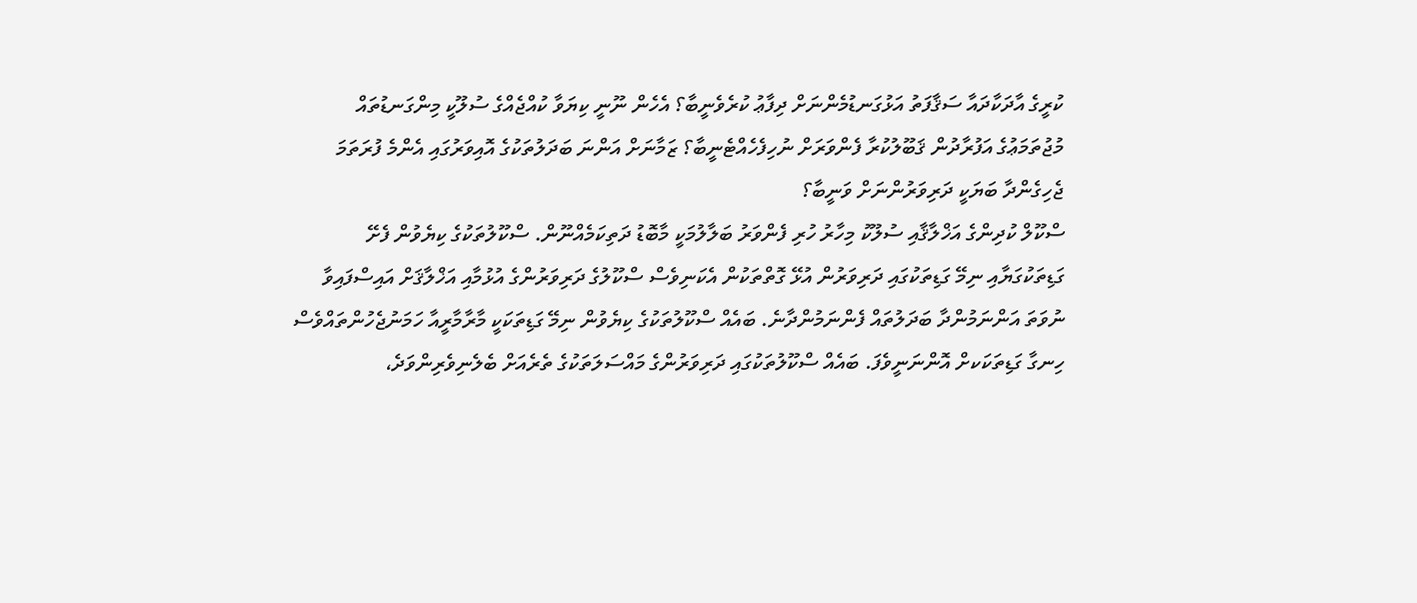ކުރީގެ އާދަކާދައާ ސަޤާފަތު އަޅުގަނޑުމެންނަށް ދިފާޢު ކުރެވެނީބާ؟ އެހެން ނޫނީ ކިޔަވާ ކުއްޖެއްގެ ސުލޫކީ މިންގަނޑުތައް މުޖުތަމަޢުގެ އަފުރާދުން ޤަބޫލުކުރާ ފެންވަރަށް ނުހިފެހެއްޓެނީބާ؟ ޒަމާނަށް އަންނަ ބަދަލުތަކުގެ އޮއިވަރުގައި އެންމެ ފުރަތަމަ ޖެހިގެންދާ ބަޔަކީ ދަރިވަރުންނަށް ވަނީބާ؟
ސްކޫލް ކުދިންގެ އަޚްލާޤާއި ސުލޫކު މިހާރު ހުރި ފެންވަރު ބަލާލުމަކީ މާބޮޑު ދަތިކަމެއްނޫން. ސްކޫލުތަކުގެ ކިޔެވުން ފެށޭ ގަޑިތަކުގަޔާއި ނިމޭ ގަޑިތަކުގައި ދަރިވަރުން އުޅޭ ގޮތްތަކުން އެކަނިވެސް ސްކޫލުގެ ދަރިވަރުންގެ އުޅުމާއި އަޚްލާޤަށް އައިސްފައިވާ ނުވަތަ އަންނަމުންދާ ބަދަލުތައް ފެންނަމުންދާނެ. ބައެއް ސްކޫލުތަކުގެ ކިޔެވުން ނިމޭ ގަޑިތަކަކީ މާރާމާރީއާ ހަމަނުޖެހުންތައްވެސް ހިނގާ ގަޑިތަކަކށް އޮންނަނީވެފަ. ބައެއް ސްކޫލުތަކުގައި ދަރިވަރުންގެ މައްސަލަތަކުގެ ތެރެއަށް ބެލެނިވެރިންވަދެ،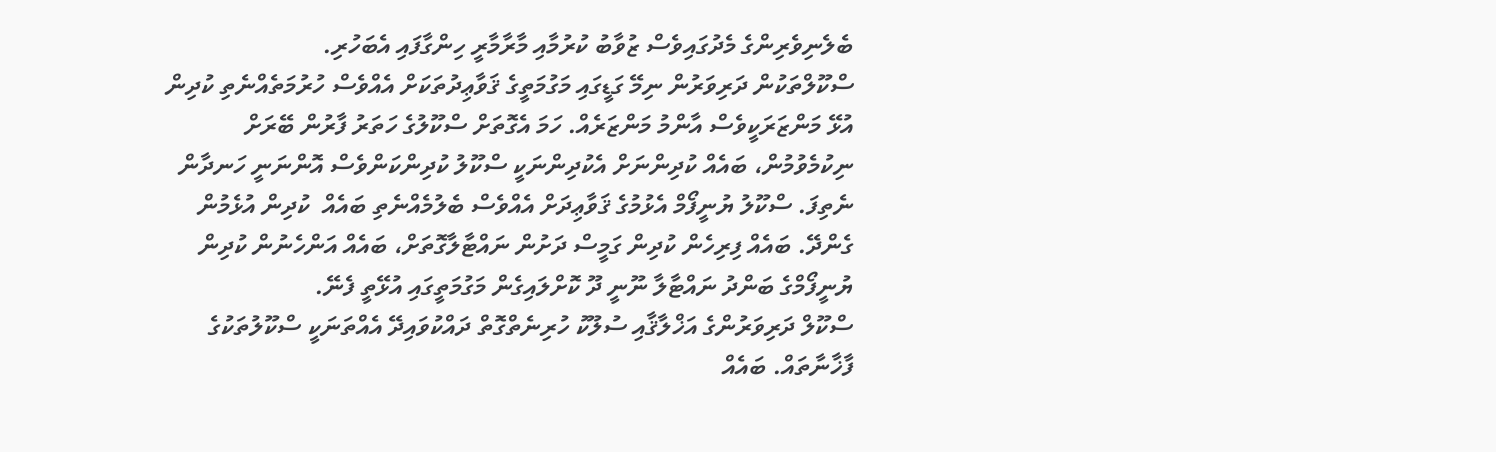ބެލެނިވެރިންގެ މެދުގައިވެސް ޒުވާބު ކުރުމާއި މާރާމާރީ ހިންގާފައި އެބަހުރި.
ސްކޫލްތަކުން ދަރިވަރުން ނިމޭ ގަޑީގައި މަގުމަތީގެ ޤަވާޢިދުތަކަށް އެއްވެސް ހުރުމަތެއްނެތި ކުދިން އުޅޭ މަންޒަރަކީވެސް އާންމު މަންޒަރެއް. ހަމަ އެގޮތަށް ސްކޫލުގެ ހަތަރު ފާރުން ބޭރަށް ނިކުމެވުމުން، ބައެއް ކުދިންނަށް އެކުދިންނަކީ ސްކޫލު ކުދިންކަންވެސް އޮންނަނީ ހަނދާން ނެތިފަ. ސްކޫލު ޔުނީފޯމް އެޅުމުގެ ޤަވާޢިދަށް އެއްވެސް ބެލުމެއްނެތި ބައެއް  ކުދިން އުޅެމުން ގެންދޭ. ބައެއް ފިރިހެން ކުދިން ގަމީސް ދަށުން ނައްޓާލާގޮތަށް، ބައެއް އަންހެނުން ކުދިން ޔުނީފޯމްގެ ބަންދު ނައްޓާލާ ނޫނީ ދޫ ކޮށްލައިގެން މަގުމަތީގައި އުޅޭތީ ފެނޭ.
ސްކޫލް ދަރިވަރުންގެ އަޚްލާޤާއި ސުލޫކު ހުރިނެތްގޮތް ދައްކުވައިދޭ އެއްތަނަކީ ސްކޫލުތަކުގެ ފާޚާނާތައް. ބައެއް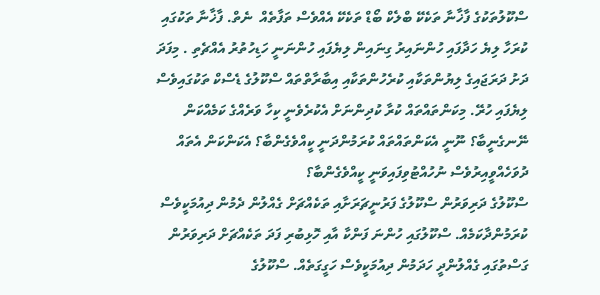ސްކޫލުތަކުގެ ފާޚާނާ ތަކެކޭ ބްލެކް ބޯޑް ތަކެކޭ އެއްވެސް ތަފާތެއް  ނެތް. ފާޚާނާ ތަކުގައި ކުރަހާ ލިޔެ ހަދާފައި ހުންނައިރު ގިނައިން ލިޔެފައި ހުންނަނީ ހަޑިހުތުރު އެއްޗެތި . މިފަދަ ދަށު ދަރަޖައިގެ ލިޔުންތަކާއި ކުރެހުންތަކާއި އިބާރާތްތައް ސްކޫލުގެ ޑެސްކް ތަކުގައިވެސް ލިޔެފައި ހުރޭ. މިކަންތައްތައް ކުރާ ކުދިންނަށް އެކުރެވެނީ ކިހާ ވަރެއްގެ ކަމެއްކަން ނޭނގެނީބާ؟ ނޫނީ އެކަންތައްތައް ކުރަމުންދަނީ ކީއްވެގެންބާ؟ އެކަންކަން އެތައް ދުވަހެއްވީއިރުވެސް ނުހުއްޓުވިފައިވަނީ ކީއްވެގެންބާ؟
ސްކޫލުގެ ދަރިވަރުން ސްކޫލުގެ ފަރުނީޗަރަށާއި ތަކެއްޗަށް ގެއްލުން ދެމުން ދިއުމަކީވެސް ކުރަމުންދާކަމެއް. ސްކޫލުގައި ހުންނަ ފަންކާ އާއި ހޮޅިބުރި ފަދަ ތަކެއްޗަށް ދަރިވަރުން ގަސްތުގައި ގެއްލުންދީ ހަދަމުން ދިއުމަކީވެސް ހަގީގަތެއް. ސްކޫލުގެ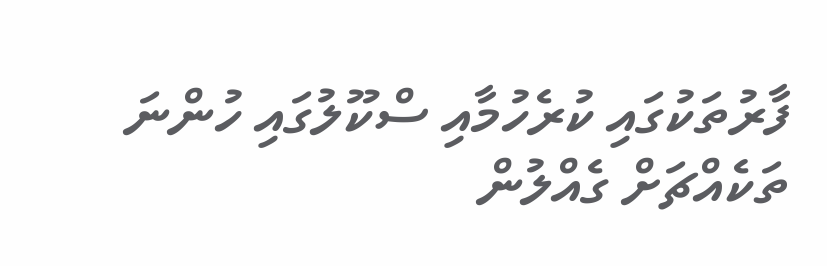ފާރުތަކުގައި ކުރެހުމާއި ސްކޫލުގައި ހުންނަ ތަކެއްޗަށް ގެއްލުން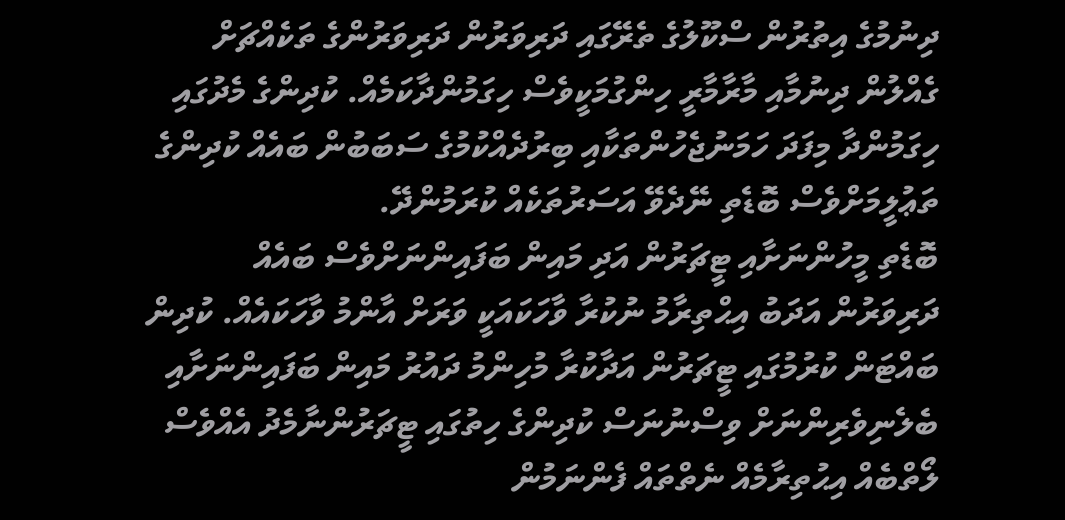ދިނުމުގެ އިތުރުން ސްކޫލުގެ ތެރޭގައި ދަރިވަރުން ދަރިވަރުންގެ ތަކެއްޗަށް ގެއްލުން ދިނުމާއި މާރާމާރީ ހިންގުމަކީވެސް ހިގަމުންދާކަމެއް. ކުދިންގެ މެދުގައި ހިގަމުންދާ މިފަދަ ހަމަނުޖެހުންތަކާއި ބިރުދެއްކުމުގެ ސަބަބުން ބައެއް ކުދިންގެ ތަޢުލީމަށްވެސް ބޮޑެތި ނޭދެވޭ އަސަރުތަކެއް ކުރަމުންދޭ.
ބޮޑެތި މީހުންނަށާއި ޓީޗަރުން އަދި މައިން ބަފައިންނަށްވެސް ބައެއް ދަރިވަރުން އަދަބު އިޙްތިރާމު ނުކުރާ ވާހަކައަކީ ވަރަށް އާންމު ވާހަކައެއް. ކުދިން ބައްޓަން ކުރުމުގައި ޓީޗަރުން އަދާކުރާ މުހިންމު ދައުރު މައިން ބަފައިންނަށާއި ބެލެނިވެރިންނަށް ވިސްނުނަސް ކުދިންގެ ހިތުގައި ޓީޗަރުންނާމެދު އެއްވެސް ލޯތްބެއް އިޙުތިރާމެއް ނެތްތައް ފެންނަމުން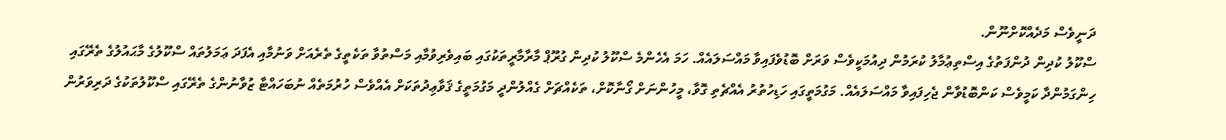ދަނީވެސް މަދެއްކޮށްނޫން.
ސްކޫލު ކުދިން ދުންފަތުގެ އިސްތިޢުމާލު ކުރަމުން ދިއުމަކީވެސް ވަރަށް ބޮޑުވެފައިވާ މައްސަލައެއް. ހަމަ އެހެންމެ ސްކޫލު ކުދިން ގުރޫޕް މާރާމާރީތަކުގައި ބައިވެރިވުމާއި މަސްތުވާ ތަކެތީގެ ތެރެއަށް ވަނުމާއި އެފަދަ ޢަމަލުތައް ސްކޫލުގެ މާޙައުލުގެ ތެރޭގައި ހިންގަމުންދާ ކަމީވެސް ކަންބޮޑުވާން ޖެހިފައިވާ މައްސަލައެއް. މަގުމަތީގައި ހަޑިހުތުރު އެއްޗެތި ގޮވާ، މީހުންނަށް ގޯނާކޮށް، ތަކެއްޗަށް ގެއްލުންދީ މަގުމަތީގެ ޤަވާޢިދުތަކަށް އެއްވެސް ހުރުމަތެއް ނުބަހައްޓާ ޒުވާނުންގެ ތެރޭގައި ސްކޫލުތަކުގެ ދަރިވަރުން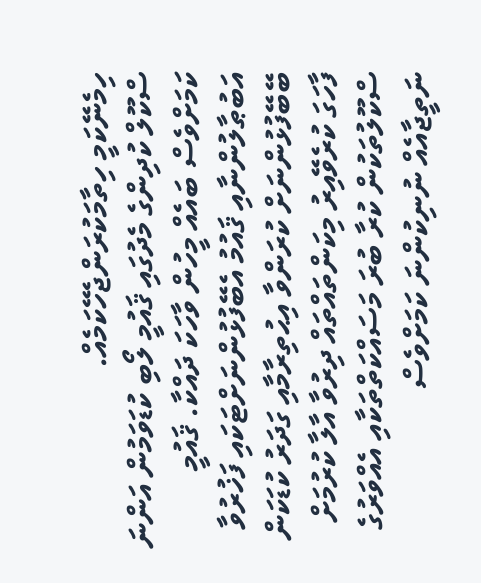ހިމެނޭކަމީ ހިތާމަކުރަންޖެހޭކަމެއް.
ސްކޫލް ކުދިންގެ މެދުގައި ޤައުމީ ލޯބި ކުޑަވަމުން އަންނަ ކަމަށްވެސް ބައެއް މީހުން ވާހަކަ ދައްކާ. ޤައުމީ އަބުޠާލުންނާއި ޤައުމު އެބޭފުޅުންނަށްޓަކައި ފަޚުރުވާ ބޭބޭފުޅުންނަށް ކުރަންވާ އިޙުތިރާމާއި ގަދަރު ކުޑަކަން ފާހަގަ ކުރެވޭއިރު މިކަންތައްތައް ދިރުވާ އާލާ ކުރުމަށް ސްކޫލުތަކުން ކުރާ ބުރަ މަސައްކަތްތަކާއި އެއްވަރުގެ ނަތީޖާއެއް ނުނިކުންނަ ކަމަށްވެސް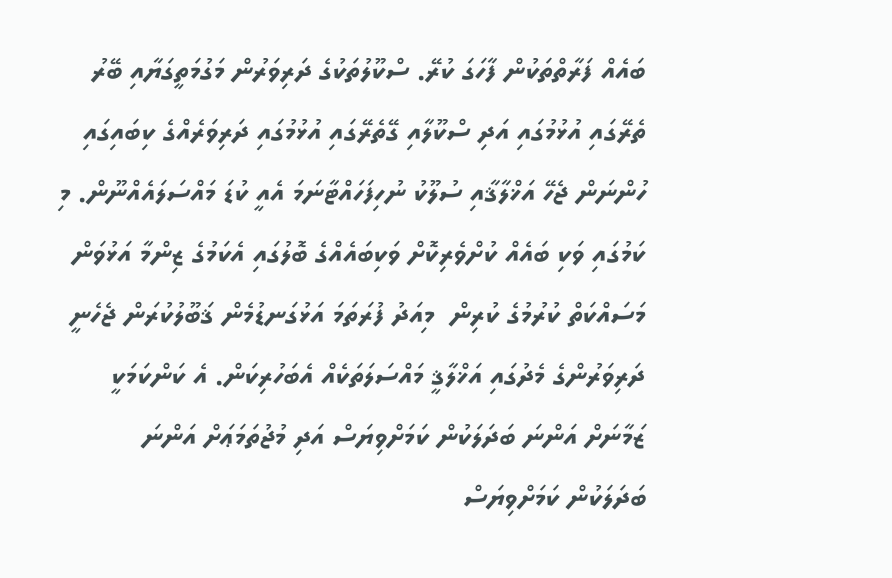ބައެއް ފަރާތްތަކުން ފާހަގަ ކުރޭ. ސްކޫލުތަކުގެ ދަރިވަރުން މަގުމަތީގަޔާއި ބޭރު ތެރޭގައި އުޅުމުގައި އަދި ސްކޫލާއި ގޭތެރޭގައި އުޅުމުގައި ދަރިވަރެއްގެ ކިބައިގައި ހުންނަން ޖެހޭ އަޚްލާޤާއި ސުލޫކު ނުހިފަހައްޓާނަމަ އެއީ ކުޑަ މައްސަލައެއްނޫން. މި ކަމުގައި ވަކި ބައެއް ކުށްވެރިކޮށް ވަކިބައެއްގެ ބޮލުގައި އެކަމުގެ ޒިންމާ އަޅުވަން މަސައްކަތް ކުރުމުގެ ކުރިން  މިއަދު ފުރަތަމަ އަޅުގަނޑުމެން ޤަބޫލުކުރަން ޖެހެނީ ދަރިވަރުންގެ މެދުގައި އަޚްލާޤީ މައްސަލަތަކެއް އެބަހުރިކަން. އެ ކަންކަމަކީ ޒަމާނަށް އަންނަ ބަދަލަކުން ކަމަށްވިޔަސް އަދި މުޖުތަމަޢަށް އަންނަ ބަދަލަކުން ކަމަށްވިޔަސް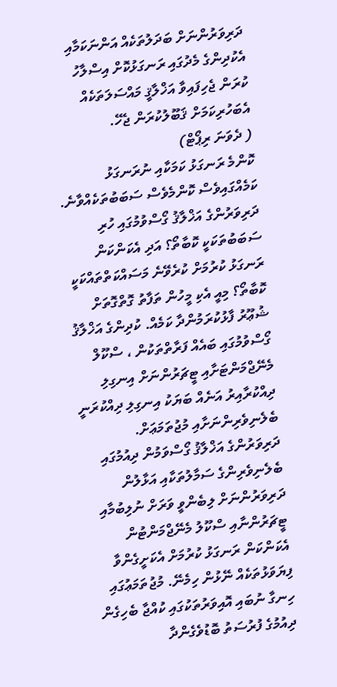ދަރިވަރުންނަށް ބަދަލުތަކެއް އަންނަކަމާއި އެކުދިންގެ މެދުގައި ރަނގަޅުކޮށް އިސްލާހު ކުރަން ޖެހިފައިވާ އަޚްލާޤީ މައްސަލަތަކެއް އެބަހުރިކަމަށް ޤަބޫލުކުރަން ޖެހޭ.
( ދެވަނަ ރިޕޯޓް)
ކޮންމެ ރަނގަޅު ކަމަކާއި ނުރަނގަޅު ކަމެއްގައިވެސް ކޮންމެވެސް ސަބަބުތަކެއްވާނެ. ދަރިވަރުންގެ އަޚްލާޤު ގޯސްވުމުގައި ހުރި ސަބަބުތަކަކީ ކޮބާތޯ؟ އަދި އެކަންކަން ރަނގަޅު ކުރުމަށް ކުރެވޭނެ މަސައްކަތްތައްކަކީ ކޮބާތޯ؟ މިއީ އެކި މީހުން ތަފާތު ގޮތްގޮތަށް ޝުޢޫރު ފާޅުކުރަމުންދާ ކަމެއް. ކުދިންގެ އަޚްލާޤު ގޯސްވުމުގައި ބައެއް ފަރާތްތަކުން ، ސްކޫލް މެނޭޖްމަންޓަށާއި ޓީޗަރުންނަށް އިނގިލި ދިއްކުރާއިރު އަނެއް ބަޔަކު އިނގިލި ދިއްކުރަނީ ބެލެނިވެރިންނަށާއި މުޖުތަމަޢަށް.
ދަރިވަރުންގެ އަޚްލާޤު ގޯސްވަމުން ދިއުމުގައި ބެލެނިވެރިންގެ ސަމާލުތަކާއި އަޅާލުން ދަރިވަރުންނަށް ލިބެންވީ ވަރަށް ނުލިބުމާއި ޓީޗަރުންނާއި ސްކޫލު މެނޭޖްމަންޓުން އެކަންކަން ރަނގަޅު ކުރުމަށް އެކަށީގެންވާ ފިޔަވަޅުތަކެއް ނޭޅުން ހިމެނޭ. މުޖުތަމަޢުގައި ހިނގާ ނުބައި އޮއިވަރުތަކުގައި ކުއްޖާ ބެހިގެން ދިއުމުގެ ފުރުސަތު ބޮޑުވެގެންދާ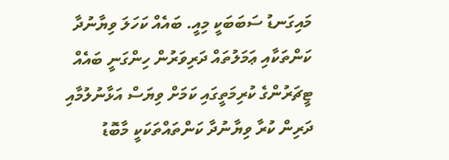މައިގަނޑު ސަބަބަކީ މިއީ. ބައެއް ކަހަލަ ވިޔާނުދާ ކަންތަކާއި ޢަމަލުތައް ދަރިވަރުން ހިންގަނީ ބައެއް ޓީޗަރުންގެ ކުރިމަތީގައި ކަމަށް ވިޔަސް އަޅާނުލުމާއި ދަރިން ކުރާ ވިޔާނުދާ ކަންތައްތަކަކީ މާބޮޑު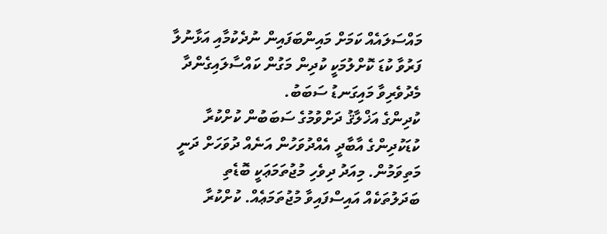މައްސަލައެއް ކަމަށް މައިންބަފައިން ނުދެކުމާއި އަޅާނުލާ ފަރުވާ ކުޑަ ކޮށްލުމަކީ ކުދިން މަގުން ކައްސާލައިގެންދާ މެދުވެރިވާ މައިގަނޑު ސަބަބު.
ކުދިންގެ އަޚްލާޤު ދަށްވުމުގެ ސަބަބުން ކުށްކުރާ ކުޑަކުދިންގެ އާބާދީ އެއްދުވަހުން އަނެއް ދުވަހަށް ދަނީ މަތިވަމުން. މިއަދު ދިވެހި މުޖުތަމަޢަކީ ބޮޑެތި ބަދަލުތަކެއް އައިސްފައިވާ މުޖުތަމަޢެއް. ކުށްކުރާ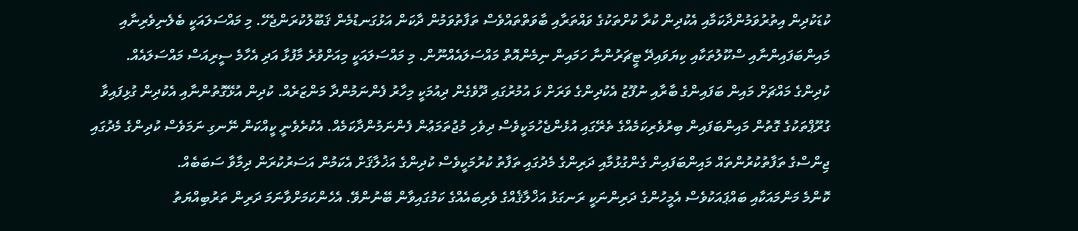ކުޑަކުދިން އިތުރުވަމުންދާކަމާއި އެކުދިން ކުރާ ކުށްތަކުގެ ވައްތަރާއި ބާވަތްތައްވެސް ތަފާތުވަމުން ދާކަން އަޅުގަނޑުމެން ޤަބޫލުކުރަންޖެހޭ. މި މައްސަލައަކީ ބެލެނިވެރިނާއި މައިންބަފައިންނާއި ސްކޫލުތަކާއި ކިޔަވައިދޭ ޓީޗަރުންނާ ހަމައިން ނިމެންއޮތް މައްސަލައެއްނޫން. މި މައްސަލައަކީ މިއަށްވުރެ މާފުޅާ އަދި އެހާމެ ސީރިއަސް މައްސަލައެއް.
ކުދިންގެ މައްޗަށް މައިން ބަފައިންގެ ބާރާއި ނުފޫޒު އެކުދިންގެ ވަރަށް ޅަ އުމުރުގައި ދޫވެގެން ދިއުމަކީ މިހާރު ފެންނަމުންދާ މަންޒަރެއް. ކުދިން އުޅޭގޮތުންނާއި އެކުދިން ގުޅިފައިވާ ގުރޫޕްތަކުގެ ގޮތުން މައިންބަފައިން ބިރުވެރިކަމެއްގެ ތެރޭގައި އުޅެންޖެހުމަކީވެސް ދިވެހި މުޖުތަމަޢުން ފެންނަމުންދާކަމެއް. އެކުރެވެނީ ކީއްކަން ނޭނގި ނަމަވެސް ކުދިންގެ މެދުގައި ޖިންސްގެ ތަފާތުކުރުންތައް މައިންބަފައިން ގެންގުޅުމާއި ދަރިންގެ މެދުގައި ތަފާތު ކުރުމަކީވެސް ކުދިންގެ އަޚުލާޤަށް އެކަމުން އަސަރުކުރަން ދިމާވާ ސަބަބެއް.
ކޮންމެ މަންމައަކާއި ބައްޕައަކުވެސް އެމީހުންގެ ދަރިންނަކީ ރަނގަޅު އަޚްލާޤެއްގެ ވެރިބައެއްގެ ކަމުގައިވާން ބޭނުންވޭ. އެހެންކަމަށްވާނަމަ ދަރިން ތަރުބިއްޔަތު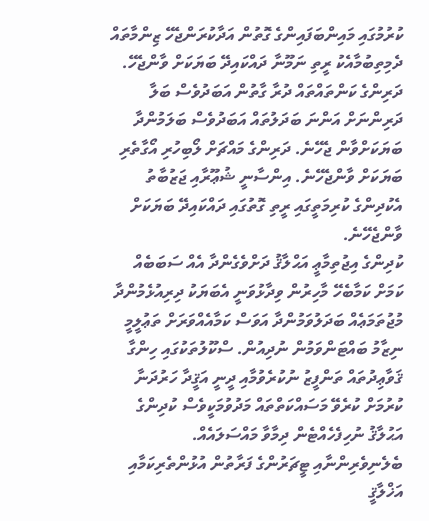ކުރުމުގައި މައިންބަފައިންގެ ގޮތުން އަދާކުރަންޖެހޭ ޒިންމާތައް ދެމިތިބުމާއެކު ރީތި ނަމޫނާ ދައްކައިދޭ ބަޔަކަށް ވާންޖެހޭ. ދަރިންގެ ކަންތައްތައް ދުރާ ގާތުން އަބަދުވެސް ބަލާ ދަރިންނަށް އަންނަ ބަދަލުތައް އަބަދުވެސް ބަލަމުންދާ ބަޔަކަށްވާން ޖެހޭނެ. ދަރިންގެ މައްޗަށް ލޯބިހުރި އޯގާތެރި ބަޔަކަށް ވާންޖެހޭނެ. އިންސާނީ ޝުޢޫރާއި ޖަޒުބާތު އެކުދިންގެ ކުރިމަތީގައި ރީތި ގޮތުގައި ދައްކައިދޭ ބަޔަކަށް ވާންޖެހޭނެ.
ކުދިންގެ އިޖުތިމާޢީ އަޙްލާޤު ދަށްވެގެންދާ އެއް ސަބަބެއް ކަމަށް ކަމާބެހޭ މާހިރުން ވިދާޅުވަނީ އެބަޔަކު ދިރިއުޅެމުންދާ މުޖުތަމަޢެއް ބަދަލުވަމުންދާ އަވަސް ކަމާއެއްވަރަށް ތަޢުލީމީ ނިޒާމު ބައްޓަންވަމުން ނުދިއުން. ސްކޫލުތަކުގައި ހިންގާ ޤަވާޢިދުތައް ތަންފީޒު ނުކުރެވުމާއި ދީނީ އަޤީދާ ހަރުދަނާ ކުރުމަށް ކުރެވޭ މަސައްކަތްތައް މަދުވުމަކީވެސް ކުދިންގެ އަޙުލާޤު ނުހިފެހެއްޓެން ދިމާވާ މައްސަލައެއް. ބެލެނިވެރިންނާއި ޓީޗަރުންގެ ފަރާތުން އުޅުންތެރިކަމާއި އަޚްލާޤީ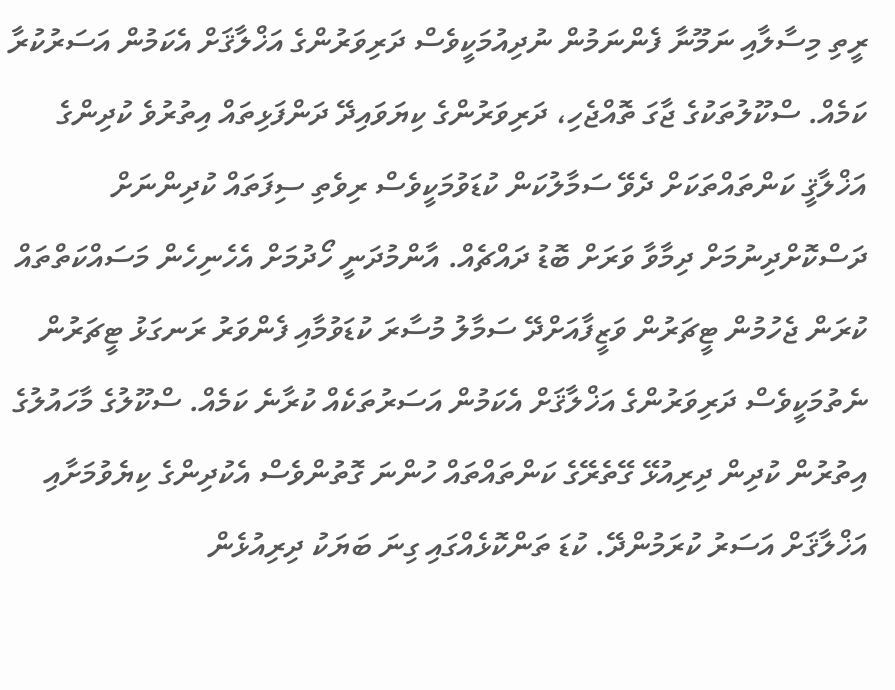ރީތި މިސާލާއި ނަމޫނާ ފެންނަމުން ނުދިއުމަކީވެސް ދަރިވަރުންގެ އަޚްލާޤަށް އެކަމުން އަސަރުކުރާ ކަމެއް. ސްކޫލުތަކުގެ ޖާގަ ތޮއްޖެހި، ދަރިވަރުންގެ ކިޔަވައިދޭ ދަންފަޅިތައް އިތުރުވެ ކުދިންގެ އަޚްލާޤީ ކަންތައްތަކަށް ދެވޭ ސަމާލުކަން ކުޑަވުމަކީވެސް ރިވެތި ސިފަތައް ކުދިންނަށް ދަސްކޮށްދިނުމަށް ދިމާވާ ވަރަށް ބޮޑު ދައްޗެއް. އާންމުދަނީ ހޯދުމަށް އެހެނިހެން މަސައްކަތްތައް ކުރަން ޖެހުމުން ޓީޗަރުން ވަޒީފާއަށްދޭ ސަމާލު މުސާރަ ކުޑަވުމާއި ފެންވަރު ރަނގަޅު ޓީޗަރުން ނެތުމަކީވެސް ދަރިވަރުންގެ އަޚްލާޤަށް އެކަމުން އަސަރުތަކެއް ކުރާނެ ކަމެއް. ސްކޫލުގެ މާހައުލުގެ އިތުރުން ކުދިން ދިރިއުޅޭ ގޭތެރޭގެ ކަންތައްތައް ހުންނަ ގޮތުންވެސް އެކުދިންގެ ކިޔެވުމަށާއި އަޚްލާޤަށް އަސަރު ކުރަމުންދޭ. ކުޑަ ތަންކޮޅެއްގައި ގިނަ ބަޔަކު ދިރިއުޅެން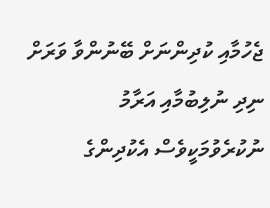ޖެހުމާއި ކުދިންނަށް ބޭނުންވާ ވަރަށް ނިދި ނުލިބުމާއި އަރާމު ނުކުރެވުމަކީވެސް އެކުދިންގެ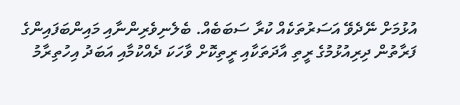އުޅުމަށް ނޭދެވޭ އަސަރުތަކެއް ކުރާ ސަބަބެއް. ބެލެނިވެރިންނާއި މައިންބަފައިންގެ ފަރާތުން ދިރިއުޅުމުގެ ރީތި އާދަތަކާއި ރީތިކޮށް ވާހަކަ ދެއްކުމާއި އަބަދު އިހުތިރާމު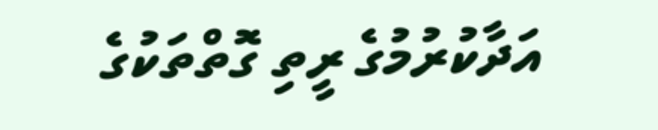އަދާކުރުމުގެ ރީތި ގޮތްތަކުގެ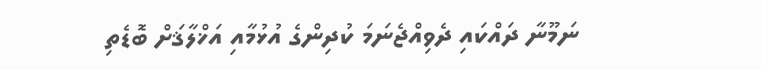ނަމޫނާ ދައްކައި ދެވިއްޖެނަމަ ކުދިންގެ އުޅުމާއި އަޚްލާޤަށް ބޮޑެތި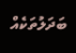ބަދަލުތަކެއް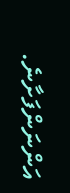އަންނަންފަށާނެ.